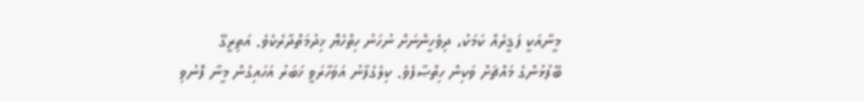މީނާއަކީ ފަޤީރެއް ކަމަކު، ދިވެހީންނަށް ނުހަނު ހިތްހެޔޮ ޚިދުމަތްދާރެކެވެ. އަތިރީގޭ ބޭފުޅުންގެ މައްޗަށް ވަކިން ހިތްޞާފެވެ. ކިލެގެފާނު އަވަހާރަވީ ޚަބަރު އަހައިގެން މީނާ ފޮނުވި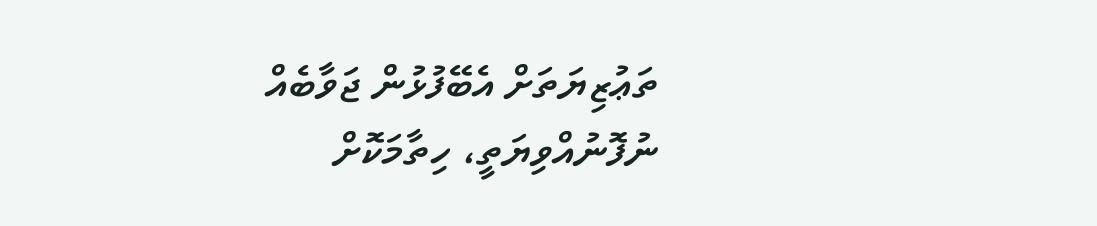ތަޢުޒިޔަތަށް އެބޭފުޅުން ޖަވާބެއް ނުފޮނުއްވިޔަތީ، ހިތާމަކޮށް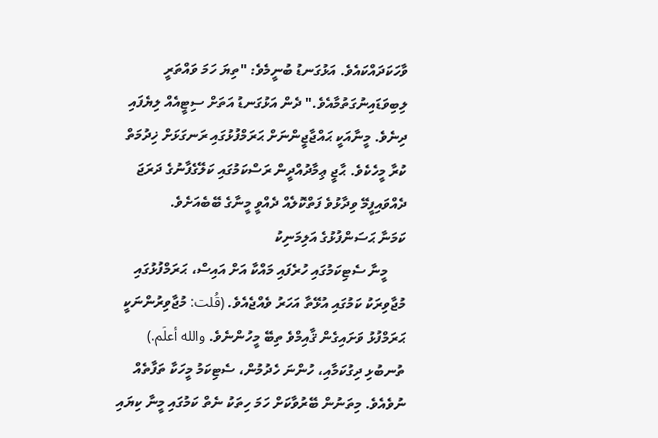ވާހަކަދައްކައެވެ. އަޅުގަނޑު ބުނީމެވެ: "ތިޔަ ހަމަ ވައްތަރީ ލިބިވަޑައިނުގަތުމާއެވެ." ދެން އަޅުގަނޑު އަތަށް ސިޓީއެއް ލިޔެފައި ދިނެވެ. މީނާއަކީ ޙައްޖާޖީންނަށް ޙަރަމްފުޅުގައި ރަނގަޅަށް ޚިދުމަތް ކުރާ މީހެކެވެ. ޙާޖީ ޢިމާދުއްދީން ރަސްކަމުގައި ކަލޭގެފާނުގެ ދަރަޖަ ދެއްވައިފީމޭ ވިދާޅުވެ ފަތްކޮލެއް ދެއްވީ މީނާގެ ބޭބެއަށެވެ.
ކަމަނާ ޙަސަންފުޅުގެ އަލިމަނިކު
     މީނާ ސެޓިކަމުގައި ހުރެފައި މައްކާ އަށް އައިސް، ޙަރަމްފުޅުގައި މުޖާވިރަކު ކަމުގައި އުޅޭތާ އަހަރު ވެއްޖެއެވެ. (قُلت: މުޖާވިރުންނަކީ ޙަރަމްފުޅު ވަށައިގެން ޤާއިމްވެ ތިބޭ މީހުންނެވެ. والله أعلَم.) ތުނބުޅި ދިގުކަމާއި، ހުންނަ ހެދުމުން، ސެޓިކަމު މީހަކާ ތަފާތެއް ނުވެއެވެ. މިތަނުން ބޭރުވާކަށް ހަމަ ހިތަކު ނެތް ކަމުގައި މީނާ ކިޔައި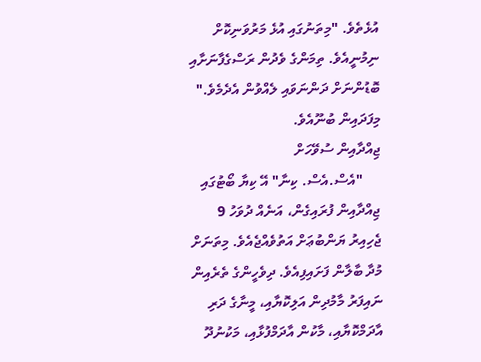އުޅެތެވެ. "މިތަނުގައި އުޅެ މަރުވަނިކޮށް ނިމުނީއެވެ. ތިމަންގެ ވެދުން ރަސްގެފާނަށާއި ބޮޑުންނަށް ދަންނަވައި ލެއްވުން އެދެމެވެ." މިފަދައިން ބުނޫއެވެ.
ޖިއްދާއިން ސުވޭހަށް
     "އެސް.އެސް. ކިނާ" އޭ ކިޔާ ބޯޓުގައި ޖިއްދާއިން ފުރައިގެން، އަނެއް ދުވަހު 9 ޖެހިއިރު ޔަންބުޢަށް އަތުވެއްޖެއެވެ. މިތަނަށް މުދާ ބާލާން ފަށައިފިއެވެ. ދިވެހީންގެ ތެރެއިން ނައިފަރު މާމުދިން އަލިކޮޔާއި، މީނާގެ ދަރި އާދަމްކޮޔާއި، މާކުން އާދަމްފުޅާއި، މަކުނުދޫ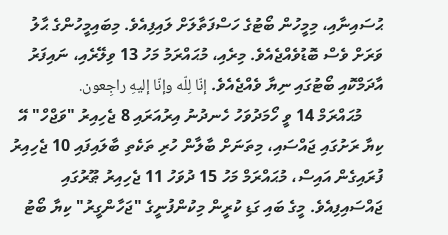ޙުސައިނާއި، މިމީހުން ބޯޓުގެ ހަސްފަތާލަށް ލައިފިއެވެ. މިބައިމީހުންގެ ޙާލު ވަރަށް ވެސް ބޮޑުވެއްޖެއެވެ. މިރެއި، މުޙައްރަމު މަހު 13 ވިލޭރެއި، ނައިފަރު އާދަމްކޮއި ބޯޓުގައި ނިޔާ ވެއްޖެއެވެ. إنّا لِلّه وإنّا إليهِ راجِعون.
     މުޙައްރަމް 14 ވީ ހޯމަދުވަހު ހެނދުނު އިރުއަރައި 8 ޖެހިއިރު "ވަޖްހް" އޭ ކިޔާ ރަށުގައި ޖައްސައި، މިތަނަށް ބާލާން ހުރި ތަކެތި ބާލައިފައި 10 ޖެހިއިރު ފުރައިގެން އައިސް، މުޙައްރަމް މަހު 15 ދުވަހު 11 ޖެހިއިރު ޠޫރުގައި ޖައްސައިފިއެވެ. މީގެ ބައި ގަޑި ކުރީން މިކުންފުނީގެ "ޖަހާންގީރު" ކިޔާ ބޯޓު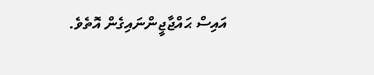އައިސް ޙައްޖާޖީންނައިގެން އޮތެވެ.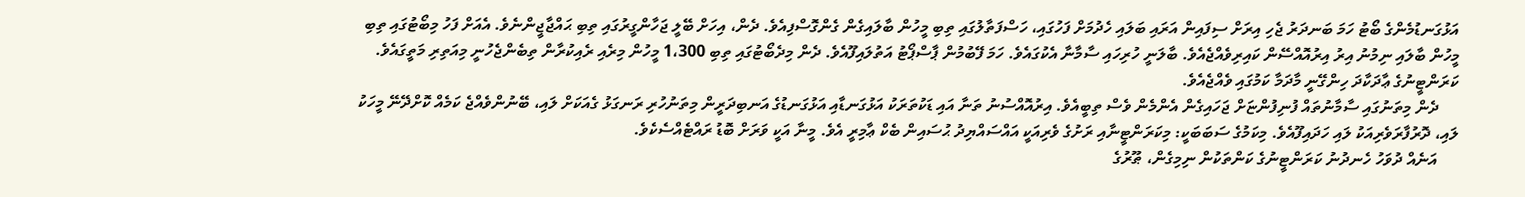އަޅުގަނޑުމެންގެ ބޯޓު ހަމަ ބަނދަރު ޖެހި އިރަށް ސިފައިން އަރައި ބަލައި ހެދުމަށް ފަހުގައި، ހަސްފަތާލުގައި ތިބި މީހުން ބާލައިގެން ގެންގޮސްފިއެވެ. ދެން، އިހަށް ބޭލީ ޖަހާންގީރުގައި ތިބި ޙައްޖާޖީންނެވެ. އެއަށް ފަހު މިބޯޓުގައި ތިބި މީހުން ބާލައި ނިމުނު އިރު އިރުއޮއްސޭން ކައިރިވެއްޖެއެވެ. ބާލަނީ ހުރިހައި ސާމާނާ އެކުގައެވެ. ހަމަ ފޭބުމުން ޕާސްޕޯޓު އަތުލައިފޫއެވެ. ދެން މިދެބޯޓުގައި ތިބި 1،300 މީހުން މިރެއި ރެއިކުރާން ތިބެންޖެހުނީ މިއަތިރި މަތީގައެވެ. ކަރަންޓީނުގެ ޢާދަކާދަ ހިންގޭނީ މާދަމާ ކަމުގައި ވެއްޖެއެވެ.
     ދެން މިތަނުގައި ސާމާނުތައް ފުނިފުންޏަށް ޖަހައިގެން އެންމެން ވެސް ތިބީއެވެ. އިރުއޮއްސުނު ތަނާ އައި ޑަކުތަރަކު އަޅުގަނޑާއި އަޅުގަނޑުގެ އަނބިދަރީން މިތަނުހުރި ރަނގަޅު ގެއަކަށް ލައި، ބޭނުންވެއްޖެ ކަމެއް ކޮށްދޭނޭ މީހަކު ލައި، ދޮރުފާރަވެރިއަކު ލައި ހަދައިފޫއެވެ. މިކަމުގެ ސަބަބަކީ: މިކަރަންޓީނާއި ރަށުގެ ވެރިއަކީ އައްސައްޔިދު ޙުސައިން ބެކް ޢާމިރީ އެވެ. މީނާ އަކީ ވަރަށް ބޮޑު ރައްޓެއްސެކެވެ.
     އަނެއް ދުވަހު ހެނދުނު ކަރަންޓީނުގެ ކަންތަކުން ނިމިގެން، ޠޫރުގެ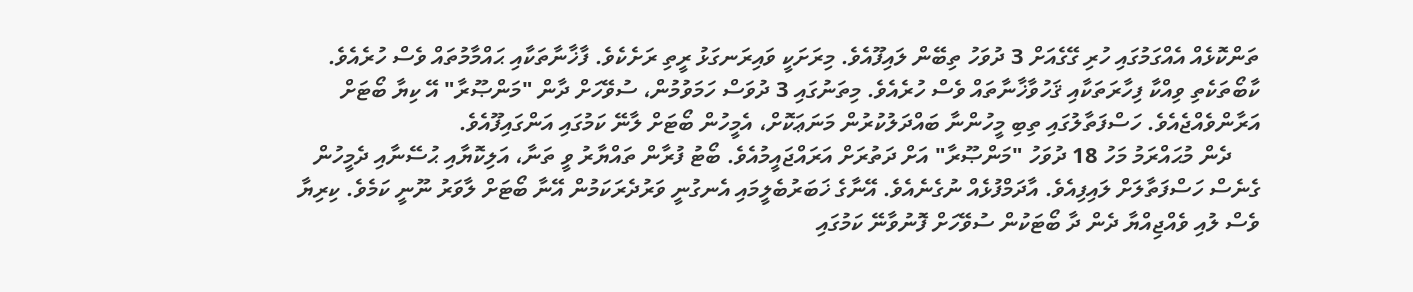ތަންކޮޅެއް އެއްގަމުގައި ހުރި ގޭގެއަށް 3 ދުވަހު ތިބޭން ލައިފޫއެވެ. މިރަށަކީ ވައިރަނގަޅު ރީތި ރަށެކެވެ. ފާޚާނާތަކާއި ޙައްމާމުތައް ވެސް ހުރެއެވެ. ކާބޯތަކެތި ވިއްކާ ފިހާރަތަކާއި ޤަހުވާޚާނާތައް ވެސް ހުރެއެވެ. މިތަނުގައި 3 ދުވަސް ހަމަވުމުން، ސުވޭހަށް ދާން "މަންޞޫރާ" އޭ ކިޔާ ބޯޓަށް އަރާންވެއްޖެއެވެ. ހަސްފަތާލުގައި ތިބި މީހުންނާ ބައްދަލުކުރުން މަނަޢަކޮށް، އެމީހުން ބޯޓަށް ލާނޭ ކަމުގައި އަންގައިފޫއެވެ.
     ދެން މުޙައްރަމު މަހު 18 ދުވަހު "މަންޞޫރާ" އަށް ދަތުރަށް އަރައްޖައީމުއެވެ. ބޯޓު ފުރާން ތައްޔާރު ވީ ތަނާ، އަލިކޮޔާއި ޙުސޭނާއި ދެމީހުން ގެނެސް ހަސްފަތާލަށް ލައިފިއެވެ. އާދަމްފުޅެއް ނުގެނެއެވެ. އޭނާގެ ޚަބަރުބެލީމައި އެނގުނީ ވަރުދެރަކަމުން އޭނާ ބޯޓަށް ލާވަރު ނޫނީ ކަމެވެ. ކިރިޔާ ވެސް ލުއި ވެއްޖިއްޔާ ދެން ދާ ބޯޓަކުން ސުވޭހަށް ފޮނުވާނޭ ކަމުގައި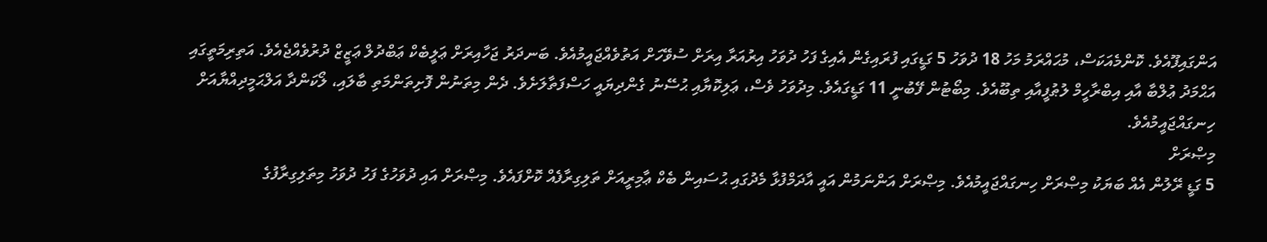އަންގައިފޫއެވެ. ކޮންމެއަކަސް، މުޙައްރަމު މަހު 18 ދުވަހު 5 ގަޑީގައި ފުރައިގެން އެއިގެ ފަހު ދުވަހު އިރުއަރާ އިރަށް ސުވޭހަށް އަތުވެއްޖައީމުއެވެ. ބަނދަރު ޖަހާއިރަށް ޢަލީބެކް ޢަބްދުލް ޢަޒީޒް ދުރުވެއްޖެއެވެ. އަތިރިމަތީގައި އަޙްމަދު ޢުލްބާ އާއި އިބްރާހީމް ލުޠުފީއާއި ތިބޫއެވެ. މިބޯޓުން ފޭބުނީ 11 ގަޑީގައެވެ. މިދުވަހު ވެސް، ޢަލިކޮޔާއި ޙުސޭނު ގެންދިޔައީ ހަސްފަތާލަށެވެ. ދެން މިތަނުން ފޮށިތަންމަތި ބާލައި، ލޯކަންދާ އަލްޙަމީދިއްޔާއަށް ހިނގައްޖައީމުއެވެ.
މިޞްރަށް
5 ގަޑީ ރޭލުން އެއް ބަޔަކު މިޞްރަށް ހިނގައްޖައީމުއެވެ. މިޞްރަށް އަންނަމުން އައީ އާދަމްފުޅާ މެދުގައި ޙުސައިން ބެކް ޢާމިރީއަށް ތަލިގިރާފެއް ކޮށްފައެވެ. މިޞްރަށް އައި ދުވަހުގެ ފަހު ދުވަހު މިތަލިގިރާފުގެ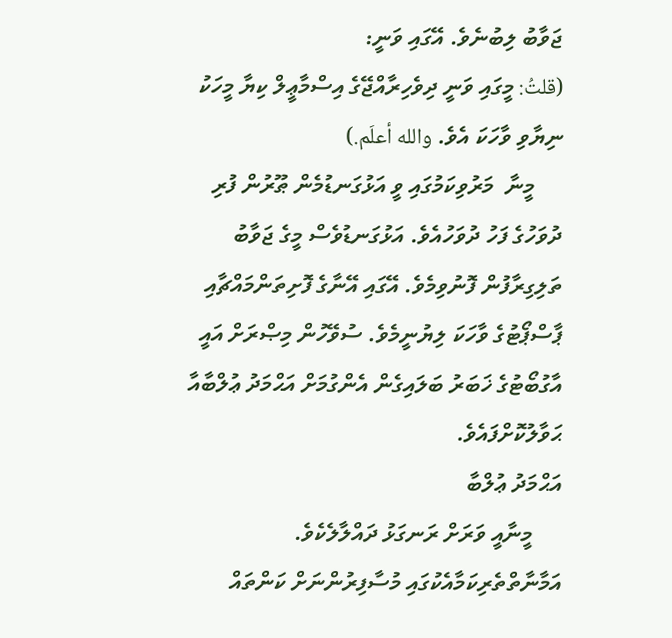ޖަވާބު ލިބުނެވެ. އޭގައި ވަނީ:
(قلتُ: މީގައި ވަނީ ދިވެހިރާއްޖޭގެ އިސްމާޢީލް ކިޔާ މީހަކު ނިޔާވި ވާހަކަ އެވެ. والله أعلَم.)
     މީނާ  މަރުވިކަމުގައި ވީ އަޅުގަނޑުމެން ޠޫރުން ފުރި ދުވަހުގެ ފަހު ދުވަހުއެވެ. އަޅުގަނޑުވެސް މީގެ ޖަވާބު ތަލިގިރާފުން ފޮނުވިމެވެ. އޭގައި އޭނާގެ ފޮށިތަންމައްޗާއި ޕާސްޕޯޓުގެ ވާހަކަ ލިޔުނީމެވެ. ސުވޭހުން މިޞްރަށް އައީ އާގުބޯޓުގެ ޚަބަރު ބަލައިގެން އެންގުމަށް އަޙްމަދު ޢުލްބާއާ ޙަވާލުކޮށްފައެވެ.
އަޙްމަދު ޢުލްބާ
     މީނާއީ ވަރަށް ރަނގަޅު ދައްލާލެކެވެ. އަމާނާތްތެރިކަމާއެކުގައި މުސާފިރުންނަށް ކަންތައް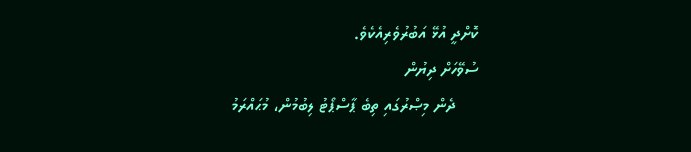ކޮށްދީ އުޅޭ އަބުރުވެރިއެކެވެ.
ސުވޭހަށް ދިޔުން
     ދެން މިޞްރުގައި ތިބެ ޕާސްޕޯޓު ލިބުމުން، މުޙައްރަމު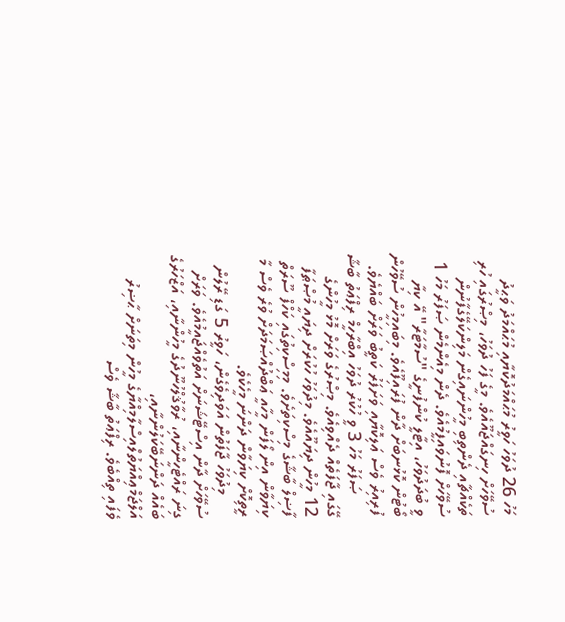މަހު 26 ދުވަހު ހަވީރު މުޙައްމަދުކޮޔާއި މުޙައްމަދު ވަޙީދު ސުވޭހަށް ހިނގައްޖައޫއެވެ. މީގެ ފަހު ދުވަހު، މިޞްރުގައި ހުރި ތަކެއްޗާއި ދެންތިބި މީހުންނައިގެން މަލިންކަލޭގެފާނުން ސުވޭހަށް ފޮނުވައިފީމުއެވެ. ދެން މިއެންމެން ޞަފަރު މަހު 1 ވީ ބުދަދުވަހު، އިޓާލީ ކުންފުނީގެ "ސުމާޓަރާ" އޭ ކިޔާ ބޯޓުން ކޮޅުނބަށް ދާން ފުރައިފޫއެވެ. މިބައިމީހުން ސުވޭހުން ފުރިއިރު ވެސް ޢަލިކޮޔާއި ވަށަފަރު ކަތީބު ވަރަށް ބައްޔެވެ.
     ޞަފަރު މަހު 3 ވީ ހުކުރު ދުވަހު އިބްރާހީމް ރިފްޢަތު ބާޝާ ގޭގައި ޖާފަތެއް ދެއްވިއެވެ. މިޞްރުގެ ވަރަށް މޮޅު މީހުންގެ 12 މީހުން ދިޔައޫއެވެ. މިދުވަހު ހުކުރަށް ދިޔައީ މުޞްޠަފާ ފާޟިލް ބާޝާގެ މިސްކިތަށެވެ. މިމިސްކިތުގައި ކަހްފް ސޫރަތް ކިޔަވާން އިން ލޯފަން މީހާއީ ޢަބްދުއްޞަމަދަށް ވުރެ ވެސް މާ ރީތިކޮށް ކިޔަވާން ދަންނަ މީހެކެވެ.
     މިދުވަހު ޖާފަތުން އަވަދިވެގެން، ހަވީރު 5 ގަޑި ރޭލުން ސުވޭހަށް ދާން އިސްޓޭޝަނަށް އަތުވެއްޖައީމުއެވެ. ވަރަށް ގިނަ ރައްޓެހީންނާއި، ރުވާޤުލްހުނޫދުގެ މީހުންނާއި، އަޒްހަރުގެ ބައެއް ދަންނަބޭކަލުންނާއި، އަލްޖަމްޢިއްޔަތުލްއިސްލާމިއްޔާގެ މީހުން މިތަނަށް ޙާޟިރު ވެފައި ތިއްބެވެ. ރިފްޢަތު ބާޝާ ވެސް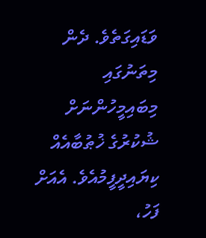ވަޑައިގަތެވެ. ދެން މިތަނުގައި މިބައިމީހުންނަށް ޝުކުރުގެ ޚުޠުބާއެއް ކިޔައިދީފީމުއެވެ. އެއަށް ފަހު،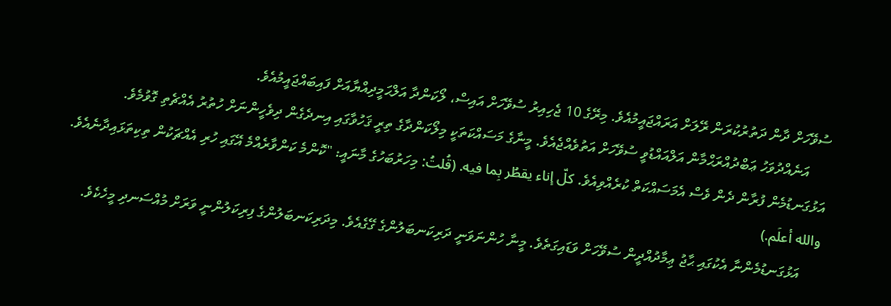ސުވޭހަށް ދާން ދަތުރުކުރަން ރޭލަށް އަރައްޖައީމުއެވެ. މިރޭގެ 10 ޖެހިއިރު ސުވޭހަށް އައިސް، ލޯކަންދާ އަލްޙަމީދިއްޔާއަށް ފައިބައްޖައީމުއެވެ.
     އަނެއްދުވަހު ޢަބްދުއްރަޙްމާން އަލްއައްޑުވީ ސުވޭހަށް އަތުވެއްޖެއެވެ. މީނާގެ މަސައްކަތަކީ މިލޯކަންދާގެ ތިރީ ޤަހުވާގައި އިނދެގެން ދިވެހީންނަށް ހުތުރު އެއްޗެތި ގޮވުމެވެ. އަޅުގަނޑުމެން ފުރާން ދެން ވެސް އެމަސައްކަތް ކުރެއްވިއެވެ. كلّ إناء يقطُر بِما فيه. (قُلتُ: މިހަރުބަހުގެ މާނައީ: "ކޮންމެ ކަންވާރެއްމެ އޭގައި ހުރި އެއްޗަކުން ތިކިތަޅައިދާނެއެވެ. والله أعلَم.)
     އަޅުގަނޑުމެންނާ އެކުގައި ޙާޖު ޢިމާދުއްދީން ސުވޭހަށް ވަޑައިގަތެވެ. މީނާ ހުންނަވަނީ ދަރިކަނބަލުންގެ ގޭގެއެވެ. މިދަރިކަނބަލުންގެ ފިރިކަލުންނީ ވަރަށް މުއްސަނދި މީހެކެވެ.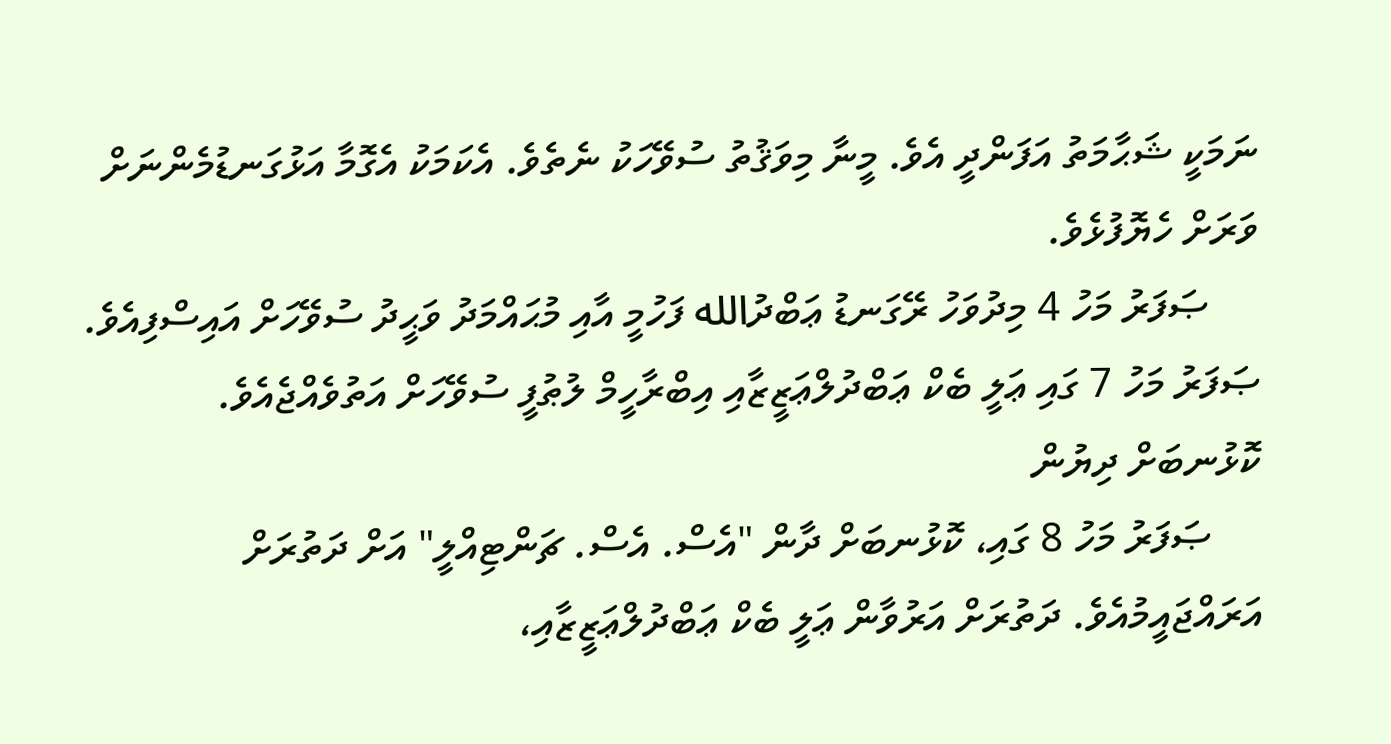ނަމަކީ ޝަޙާމަތު އަފަންދީ އެވެ. މީނާ މިވަޤުތު ސުވޭހަކު ނެތެވެ. އެކަމަކު އެގޮމާ އަޅުގަނޑުމެންނަށް ވަރަށް ހެޔޮފުޅެވެ.
     ޞަފަރު މަހު 4 މިދުވަހު ރޭގަނޑު ޢަބްދުالله ފަހުމީ އާއި މުޙައްމަދު ވަޙީދު ސުވޭހަށް އައިސްފިއެވެ. ޞަފަރު މަހު 7 ގައި ޢަލީ ބެކް ޢަބްދުލްޢަޒީޒާއި އިބްރާހީމް ލުޠުފީ ސުވޭހަށް އަތުވެއްޖެއެވެ.
ކޮޅުނބަށް ދިޔުން
     ޞަފަރު މަހު 8 ގައި، ކޮޅުނބަށް ދާން "އެސް. އެސް. ޗަންޓިއްލީ" އަށް ދަތުރަށް އަރައްޖައީމުއެވެ. ދަތުރަށް އަރުވާން ޢަލީ ބެކް ޢަބްދުލްޢަޒީޒާއި،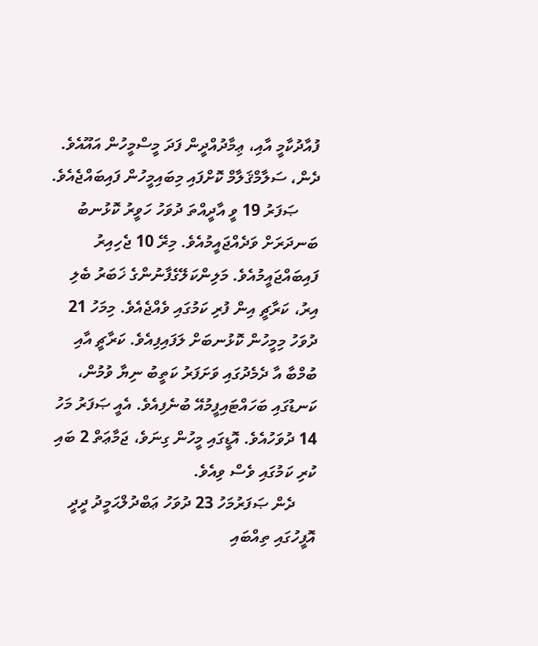ފުއާދުކާމީ އާއި، ޢިމާދުއްދީން ފަދަ މީސްމީހުން އައޫއެވެ. ދެން، ސަލާމްޤަލާމް ކޮށްފައި މިބައިމީހުން ފައިބައްޖެއެވެ.
     ޞަފަރު 19 ވީ އާދީއްތަ ދުވަހު ހަވީރު ކޮޅުނބު ބަނދަރަށް ވަދެއްޖައީމުއެވެ. މިރޭ 10 ޖެހިއިރު ފައިބައްޖައީމުއެވެ. މަލިންކަލޭގެފާނުންގެ ޚަބަރު ބެލި އިރު، ކަރާޗީ އިން ފުރި ކަމުގައި ވެއްޖެއެވެ. މިމަހު 21 ދުވަހު މިމީހުން ކޮޅުނބަށް ލަފައިފިއެވެ. ކަރާޗީ އާއި ބުމްބާ އާ ދެމެދުގައި ވަށަފަރު ކަތީބު ނިޔާ ވުމުން، ކަނޑުގައި ބަހައްޓައިފީމުއޭ ބުނެފިއެވެ. އެއީ ޞަފަރު މަހު 14 ދުވަހުއެވެ. އޮޑީގައި މީހުން ގިނަވެ، ޖަމާޢަތް 2 ބައި ކުރި ކަމުގައި ވެސް ވިއެވެ.
     ދެން ޞަފަރުމަހު 23 ދުވަހު ޢަބްދުލްޙަމީދު ދީދީ އޮފީހުގައި ތިއްބައި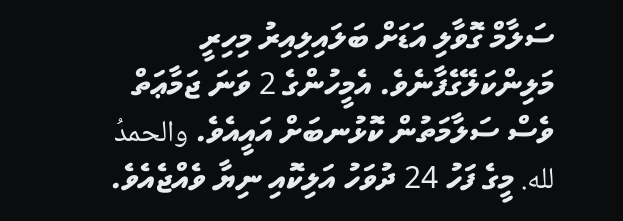ސަލާމް ގޮވާލި އަޑަށް ބަލައިލިއިރު މިހިރީ މަލިންކަލޭގެފާނެވެ. އެމީހުންގެ 2 ވަނަ ޖަމާޢަތް ވެސް ސަލާމަތުން ކޮޅުނބަށް އައީއެވެ. والحمدُ لله. މީގެ ފަހު 24 ދުވަހު އަލިކޮއި ނިޔާ ވެއްޖެއެވެ.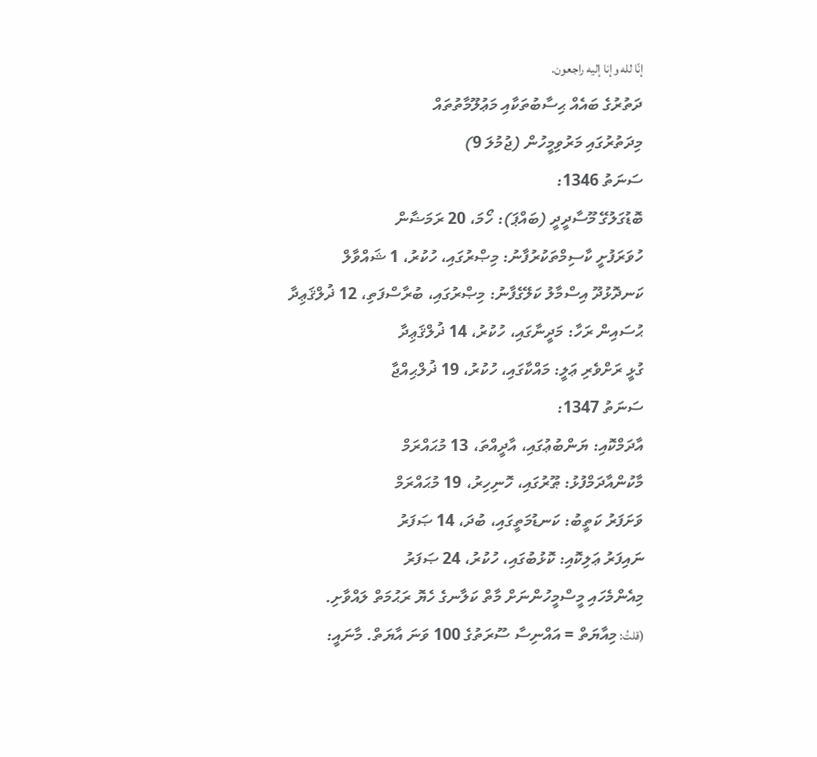إنّا لله وإنا إليه راجعون.
ދަތުރުގެ ބައެއް ޙިސާބުތަކާއި މަޢުލޫމާތުތައް
މިދަތުރުގައި މަރުވިމީހުން (ޖުމުލަ 9)
ސަނަތު 1346:
ބޮޑުގަލުގޭ މޫސާދީދީ (ބައްޕަ): ހޯމަ، 20 ރަމަޟާން
ހުވަރަފުށީ ކާސިމްތަކުރުފާނު: މިޞްރުގައި، ހުކުރު، 1 ޝައްވާލް
ކަނދޮޅުދޫ އިސްމާލު ކަލޭގެފާނު: މިޞްރުގައި، ބުރާސްފަތި، 12 ޛުލްޤަޢިދާ
ޙުސައިން ރަހާ: މަދީނާގައި، ހުކުރު، 14 ޛުލްޤަޢިދާ
ގުޅީ ރަށްވެރި ޢަލީ: މައްކާގައި، ހުކުރު، 19 ޛުލްޙިއްޖާ
ސަނަތު 1347:
އާދަމްކޮއި: ޔަންބުޢުގައި، އާދީއްތަ، 13 މުޙައްރަމް
މާކުންއާދަމްފުޅު: ޠޫރުގައި، ހޮނިހިރު، 19 މުޙައްރަމް
ވަށަފަރު ކަތީބު: ކަނޑުމަތީގައި، ބުދަ، 14 ޞަފަރު
ނައިފަރު ޢަލިކޮއި: ކޮޅުބުގައި، ހުކުރު، 24 ޞަފަރު
މިއެންމެހައި މީސްމީހުންނަށް މާތް ކަލާނގެ ހެޔޮ ރަޙުމަތް ލައްވާށި.
(قلتُ: މިއާޔަތް = އައްނިސާ ސޫރަތުގެ 100 ވަނަ އާޔަތް. މާނައީ: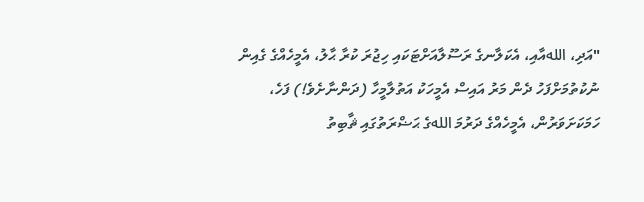"އަދި، اللهއާއި، އެކަލާނގެ ރަސޫލާއަށްޓަކައި ހިޖުރަ ކުރާ ޙާލު، އެމީހެއްގެ ގެއިން ނުކުތުމަށްފަހު ދެން މަރު އައިސް އެމީހަކު އަތުލާމީހާ (ދަންނާށެވެ!) ފަހެ، ހަމަކަށަވަރުން، އެމީހެއްގެ ދަރުމަ اللهގެ ޙަޟްރަތުގައި ޘާބިތު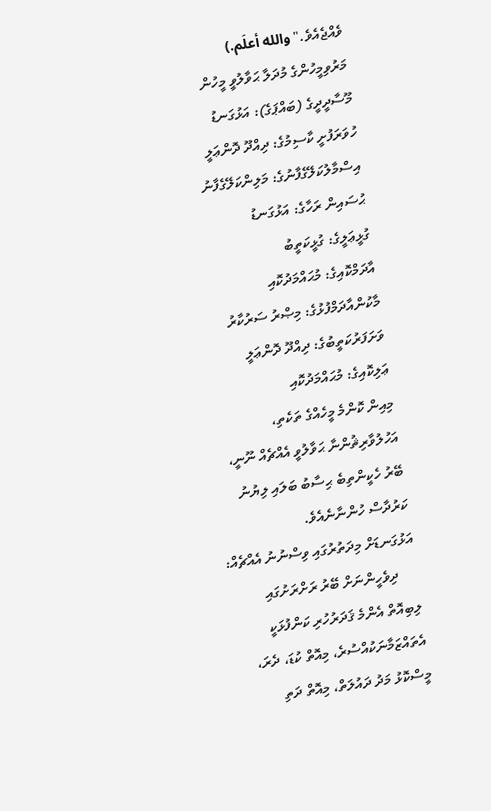ވެއްޖެއެވެ." والله أعلَم.)
މަރުވިމީހުންގެ މުދަލާ ޙަވާލުވީ މީހުން
މޫސާދީދީގެ (ބައްޕަގެ): އަޅުގަނޑު
ހުވަރަފުށީ ކާސިމުގެ: ދިއްދޫ ދޮންޢަލީ
އިސްމާލުކަލޭގެފާނުގެ: މަލިންކަލޭގެފާނު
ޙުސައިން ރަހާގެ: އަޅުގަނޑު
ގުޅީޢަލީގެ: ގުޅީކަތީބު
އާދަމްކޮއިގެ: މުޙައްމަދުކޮއި
މާކުންއާދަމްފުޅުގެ: މިޞްރު ސަރުކާރު
ވަށަފަރުކަތީބުގެ: ދިއްދޫ ދޮންޢަލީ
ޢަލިކޮއިގެ: މުޙައްމަދުކޮއި
މިއިން ކޮންމެ މީހެއްގެ ތަކެތި، އަހުލުވާރިޘުންނާ ޙަވާލުވީ އެއްޗެއް ނޫނީ، ބޭރު ހެކީންތިބެ ޙިސާބު ބަލައި ލިޔުނު ކަރުދާސް ހުންނާނެއެވެ.
އަޅުގަނޑަށް މިދަތުރުގައި ވިސްނުނު އެއްޗެއް:
     ދިވެހީންނަށް ބޭރު ރަށްރަށުގައި ލިބިއޮތް އެންމެ ޤަދަރުހުރި ކަންފުޅަކީ އެތައްޒަމާނަކުއްސުރެ، މިއޮތް ކުޑަ، ދެރަ، މީސްކޮޅު މަދު ދައުލަތް، މިއޮތް ދަތި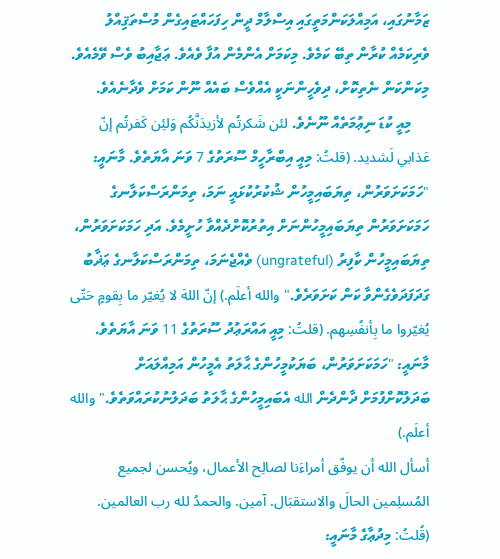ޒަމާނުގައި، އަމިއްލަކަންމަތީގައި އިސްލާމް ދީން ހިފަހައްޓައިގެން މުސްތަޤިއްލު ވެރިކަމެއް ކުރާން ތިބޭ ކަމެވެ. މިކަމަށް އެންމެން އުފާ ވެއެވެ. ޢަޖާއިބު ވެސް ވޭމެއެވެ. މިކަންކަން ނެތިކޮށް، ދިވެހީންނަކީ އެއްވެސް ބައެއް ނޫން ކަމަށް ވެދާނެއެވެ.
     މިއީ ކުޑަ ނިޢުމަތެއް ނޫނެވެ. لئن شَكرتُم لأزيدَنَّكُم وَلئِن كَفرتُم إنّ عَذابي لَشديد. (قلتُ: މިއީ އިބްރާހީމް ސޫރަތުގެ 7 ވަނަ އާޔަތެވެ. މާނައީ: "ހަމަކަށަވަރުން، ތިޔަބައިމީހުން ޝުކުރުކުޅައީ ނަމަ، ތިމަންރަސްކަލާނގެ ހަމަކަށަވަރުން ތިޔަބައިމީހުންނަށް އިތުރުކޮށްދެއްވާ ހުށީމެވެ. އަދި ހަމަކަށަވަރުން، ތިޔަބައިމީހުން ކާފިރު (ungrateful) ވެއްޖެނަމަ، ތިމަންރަސްކަލާނގެ ޢަޛާބު ގަދަފަދަވެގެންވާ ކަން ކަށަވަރެވެ." والله أعلَم.) إنّ اللهَ لا يُغيّر ما بِقومٍ حَتّى يُغيّروا ما بِأنفُسِهم. (قلتُ: މިއީ އައްރަޢުދު ސޫރަތުގެ 11 ވަނަ އާޔަތެވެ. މާނައީ: "ހަމަކަށަވަރުން، ބަޔަކުމީހުންގެ ޙާލަތު އެމީހުން އަމިއްލައަށް ބަދަލުކޮށްފުމަށް ދާންދެން الله އެބައިމީހުންގެ ޙާލަތު ބަދަލުނުކުރައްވަތެވެ." والله أعلَم.)
أسأل الله أن يوفّق أمراءَنا لصالِح الأعمال، ويُحسن لجميع المُسلِمين الحالَ والاستقبَال. آمين. والحمدُ لله رب العالمين. (قُلتُ: މިދުޢާގެ މާނައީ: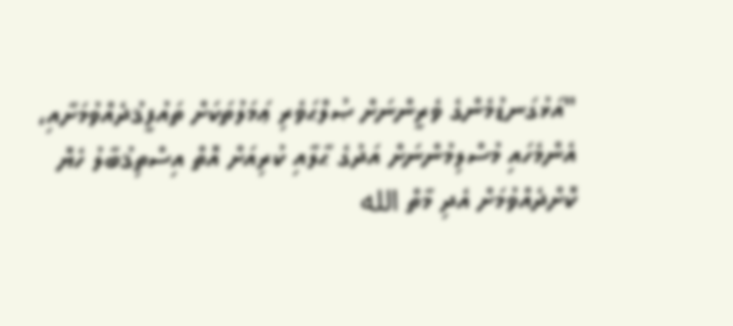"އަޅުގަނޑުމެންގެ ވެރީންނަށް ޞުލްޙަވެރި ޢަމަލުތަކަށް ތައުފީޤުދެއްވުމަށާއި، އެންމެހައި މުސްލިމުންނަށް އަދުގެ ޙާލާއި ކުރިއަށް އޮތް އިސްތިޤުބާލު ހެޔޮ ކޮށްދެއްވުމަށް އެދި މާތް الله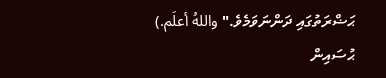ޙަޟްރަތުގައި ދަންނަވަމެވެ." واللهُ أعلَم.)
ޙުސައިން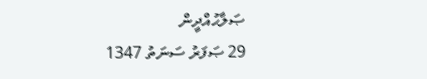ޞަލާޙުއްދީން
29 ޞަފަރު ސަނަތު 1347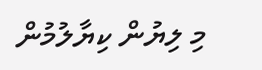މި ލިޔުން ކިޔާލުމުން